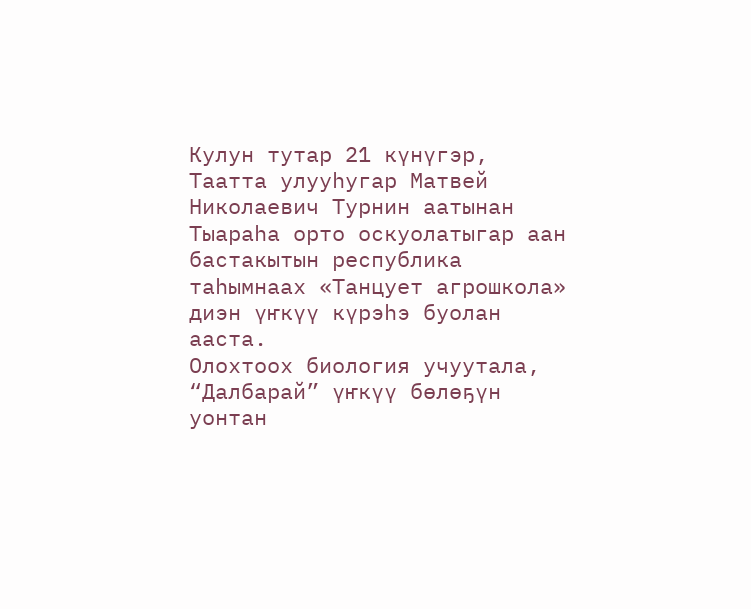Кулун тутар 21 күнүгэр, Таатта улууһугар Матвей Николаевич Турнин аатынан Тыараһа орто оскуолатыгар аан бастакытын республика таһымнаах «Танцует агрошкола» диэн үҥкүү күрэһэ буолан ааста.
Олохтоох биология учуутала, “Далбарай” үҥкүү бөлөҕүн уонтан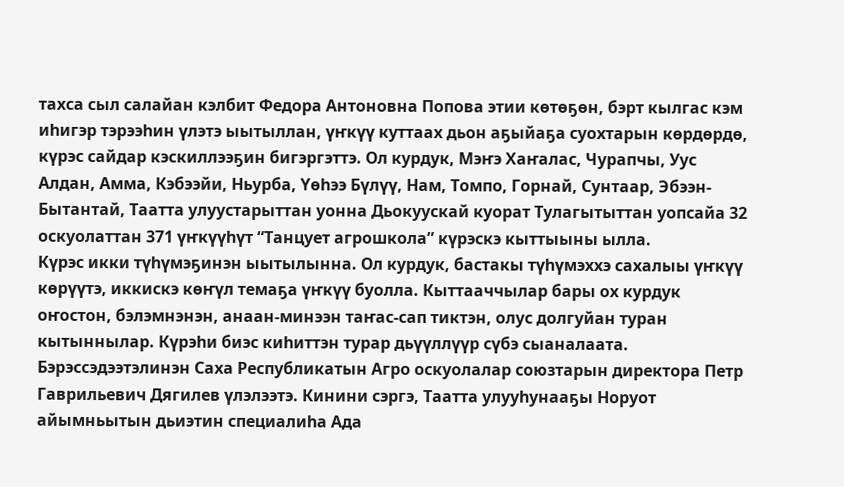тахса сыл салайан кэлбит Федора Антоновна Попова этии көтөҕөн, бэрт кылгас кэм иһигэр тэрээһин үлэтэ ыытыллан, үҥкүү куттаах дьон аҕыйаҕа суохтарын көрдөрдө, күрэс сайдар кэскиллээҕин бигэргэттэ. Ол курдук, Мэҥэ Хаҥалас, Чурапчы, Уус Алдан, Амма, Кэбээйи, Ньурба, Үөһээ Бүлүү, Нам, Томпо, Горнай, Сунтаар, Эбээн-Бытантай, Таатта улуустарыттан уонна Дьокуускай куорат Тулагытыттан уопсайа 32 оскуолаттан 371 үҥкүүһүт “Танцует агрошкола” күрэскэ кыттыыны ылла.
Күрэс икки түһүмэҕинэн ыытылынна. Ол курдук, бастакы түһүмэххэ сахалыы үҥкүү көрүүтэ, иккискэ көҥүл темаҕа үҥкүү буолла. Кыттааччылар бары ох курдук оҥостон, бэлэмнэнэн, анаан-минээн таҥас-сап тиктэн, олус долгуйан туран кытыннылар. Күрэһи биэс киһиттэн турар дьүүллүүр сүбэ сыаналаата. Бэрэссэдээтэлинэн Саха Республикатын Агро оскуолалар союзтарын директора Петр Гаврильевич Дягилев үлэлээтэ. Кинини сэргэ, Таатта улууһунааҕы Норуот айымньытын дьиэтин специалиһа Ада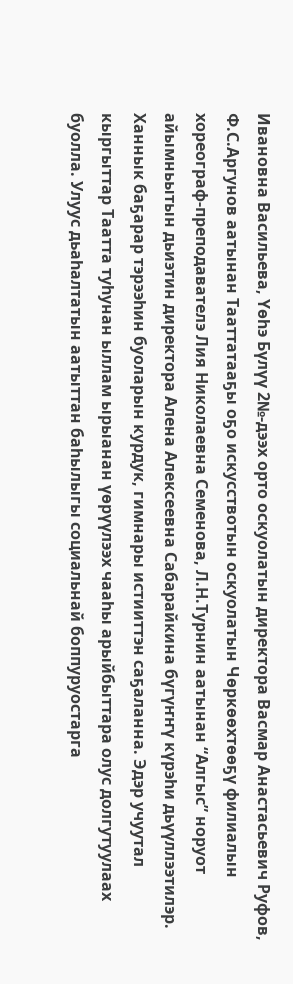Ивановна Васильева, Үөһэ Бүлүү 2№-дээх орто оскуолатын директора Васмар Анастасьевич Руфов, Ф.С.Аргунов аатынан Тааттатааҕы оҕо искусствотын оскуолатын Чөркөөхтөөҕү филиалын хореограф-преподавателэ Лия Николаевна Семенова, Л.Н.Турнин аатынан “Алгыс” норуот айымньытын дьиэтин директора Алена Алексеевна Сабарайкина бүгүҥҥү күрэһи дьүүллээтилэр.
Ханнык баҕарар тэрээһин буоларын курдук, гимнары истииттэн саҕаланна. Эдэр учуутал кыргыттар Таатта туһунан ыллам ырыанан үөрүүлээх чааһы арыйбыттара олус долгутуулаах буолла. Улуус дьаһалтатын аатыттан баһылыгы социальнай боппуруостарга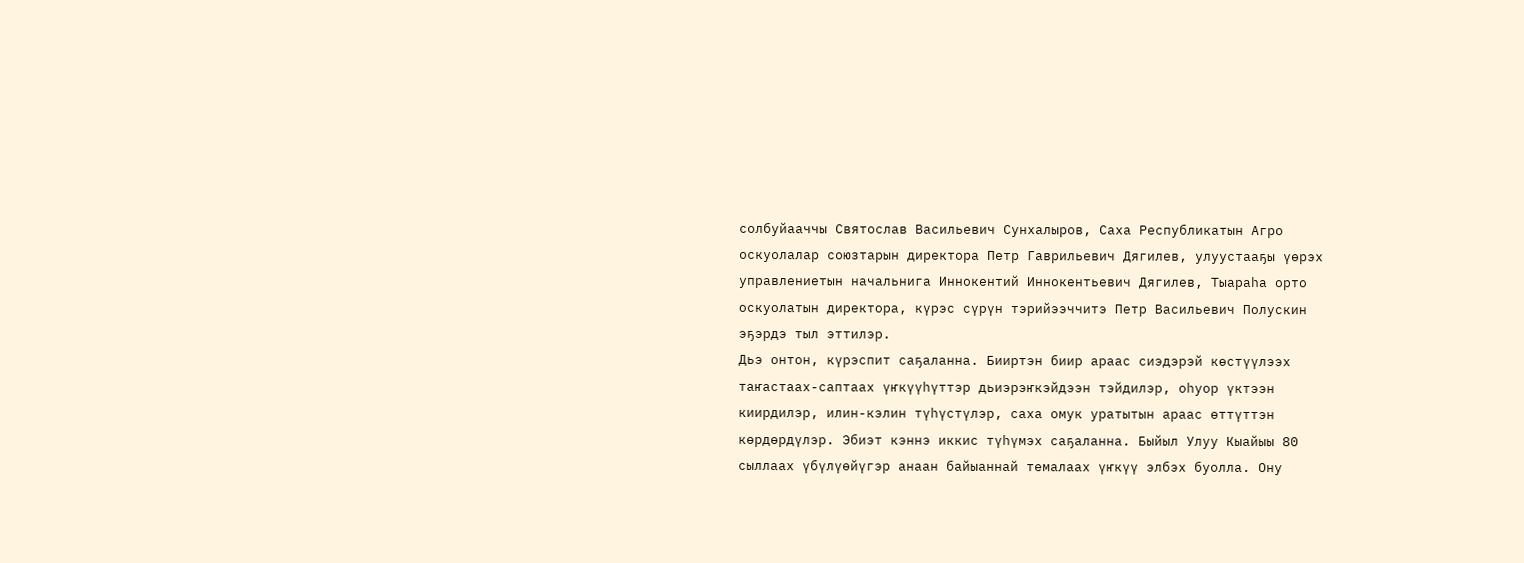солбуйааччы Святослав Васильевич Сунхалыров, Саха Республикатын Агро оскуолалар союзтарын директора Петр Гаврильевич Дягилев, улуустааҕы үөрэх управлениетын начальнига Иннокентий Иннокентьевич Дягилев, Тыараһа орто оскуолатын директора, күрэс сүрүн тэрийээччитэ Петр Васильевич Полускин эҕэрдэ тыл эттилэр.
Дьэ онтон, күрэспит саҕаланна. Бииртэн биир араас сиэдэрэй көстүүлээх таҥастаах-саптаах үҥкүүһүттэр дьиэрэҥкэйдээн тэйдилэр, оһуор үктээн киирдилэр, илин-кэлин түһүстүлэр, саха омук уратытын араас өттүттэн көрдөрдүлэр. Эбиэт кэннэ иккис түһүмэх саҕаланна. Быйыл Улуу Кыайыы 80 сыллаах үбүлүөйүгэр анаан байыаннай темалаах үҥкүү элбэх буолла. Ону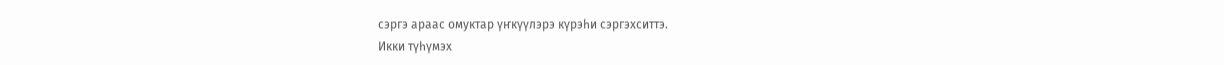сэргэ араас омуктар үҥкүүлэрэ күрэһи сэргэхситтэ.
Икки түһүмэх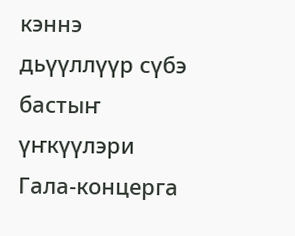кэннэ дьүүллүүр сүбэ бастыҥ үҥкүүлэри Гала-концерга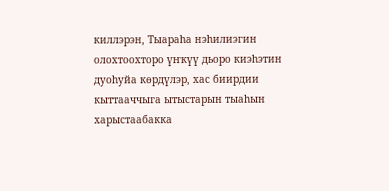киллэрэн, Тыараһа нэһилиэгин олохтоохторо үҥкүү дьоро киэһэтин дуоһуйа көрдүлэр, хас биирдии кыттааччыга ытыстарын тыаһын харыстаабакка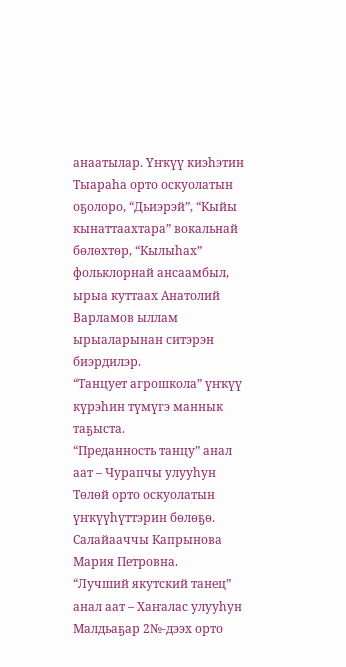анаатылар. Үҥкүү киэһэтин Тыараһа орто оскуолатын оҕолоро, “Дьиэрэй”, “Кыйы кынаттаахтара” вокальнай бөлөхтөр, “Кылыһах” фольклорнай ансаамбыл, ырыа куттаах Анатолий Варламов ыллам ырыаларынан ситэрэн биэрдилэр.
“Танцует агрошкола” үҥкүү күрэһин түмүгэ маннык таҕыста.
“Преданность танцу” анал аат – Чурапчы улууһун Төлөй орто оскуолатын үҥкүүһүттэрин бөлөҕө. Салайааччы Капрынова Мария Петровна.
“Лучший якутский танец” анал аат – Хаҥалас улууһун Малдьаҕар 2№-дээх орто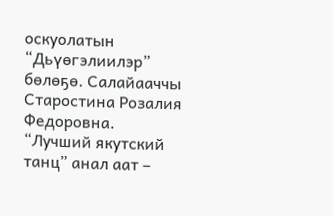оскуолатын “Дьүөгэлиилэр” бөлөҕө. Салайааччы Старостина Розалия Федоровна.
“Лучший якутский танц” анал аат –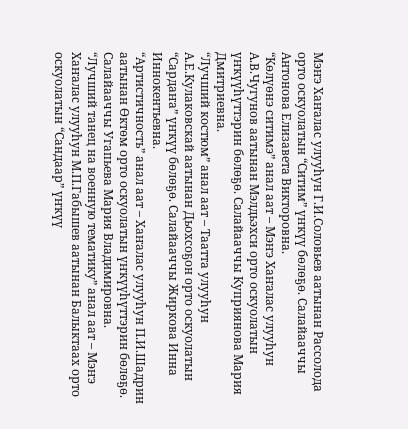Мэҥэ Хаҥалас улууһун Г.И.Соловьев аатынан Рассолода орто оскуолатын “Ситим” үҥкүү бөлөҕө. Салайааччы Антонова Елизавета Викторовна.
“Көлүөнэ ситимэ” анал аат – Мэҥэ Хаҥалас улууһун А.В.Чугунов аатынан Мэлдьэхси орто оскуолатын үҥкүүһүттэрин бөлөҕө. Салайааччы Куприянова Мария Дмитриевна.
“Лучший костюм” анал аат – Таатта улууһун А.Е.Кулаковскай аатынан Дьохсоҕон орто оскуолатын “Сардаҥа” үҥкүү бөлөҕө. Салайааччы Жиркова Инна Иннокентьевна.
“Артистичность” анал аат – Хаҥалас улууһун П.И.Шадрин аатынан Өктөм орто оскуолатын үҥкүүһүттэрин бөлөҕө. Салайааччы Угапьева Мария Владимировна.
“Лучший танец на военную тематику” анал аат – Мэҥэ Хаҥалас улууһун М.П.Габышев аатынан Балыктаах орто оскуолатын “Сандаар” үҥкүү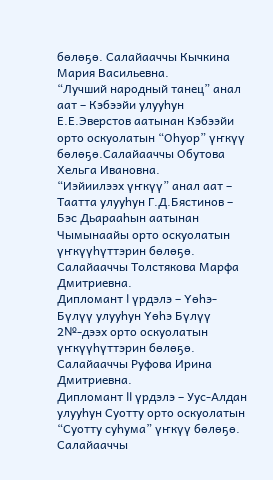бөлөҕө. Салайааччы Кычкина Мария Васильевна.
“Лучший народный танец” анал аат – Кэбээйи улууһун Е.Е.Эверстов аатынан Кэбээйи орто оскуолатын “Оһуор” үҥкүү бөлөҕө.Салайааччы Обутова Хельга Ивановна.
“Иэйиилээх үҥкүү” анал аат – Таатта улууһун Г.Д.Бястинов – Бэс Дьарааһын аатынан Чымынаайы орто оскуолатын үҥкүүһүттэрин бөлөҕө. Салайааччы Толстякова Марфа Дмитриевна.
Дипломант I үрдэлэ – Үөһэ-Бүлүү улууһун Үөһэ Бүлүү 2№-дээх орто оскуолатын үҥкүүһүттэрин бөлөҕө. Салайааччы Руфова Ирина Дмитриевна.
Дипломант II үрдэлэ – Уус-Алдан улууһун Суотту орто оскуолатын “Суотту суһума” үҥкүү бөлөҕө. Салайааччы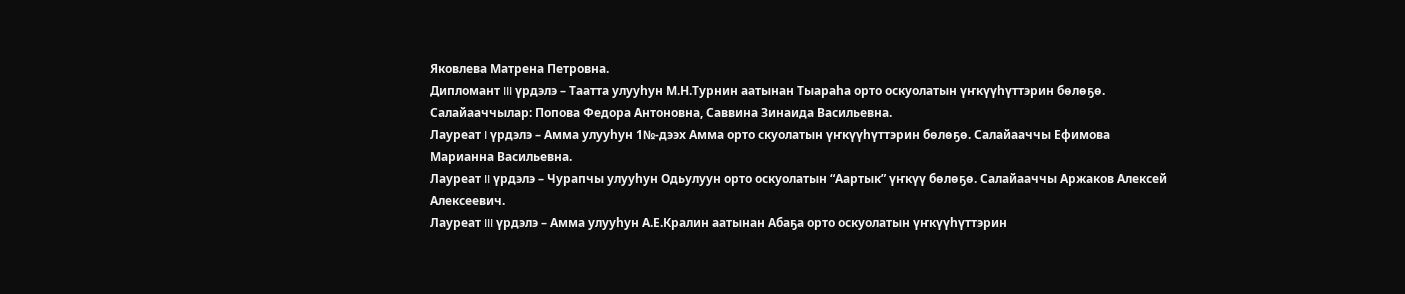Яковлева Матрена Петровна.
Дипломант III үрдэлэ – Таатта улууһун М.Н.Турнин аатынан Тыараһа орто оскуолатын үҥкүүһүттэрин бөлөҕө. Салайааччылар: Попова Федора Антоновна, Саввина Зинаида Васильевна.
Лауреат I үрдэлэ – Амма улууһун 1№-дээх Амма орто скуолатын үҥкүүһүттэрин бөлөҕө. Салайааччы Ефимова Марианна Васильевна.
Лауреат II үрдэлэ – Чурапчы улууһун Одьулуун орто оскуолатын “Аартык” үҥкүү бөлөҕө. Салайааччы Аржаков Алексей Алексеевич.
Лауреат III үрдэлэ – Амма улууһун А.Е.Кралин аатынан Абаҕа орто оскуолатын үҥкүүһүттэрин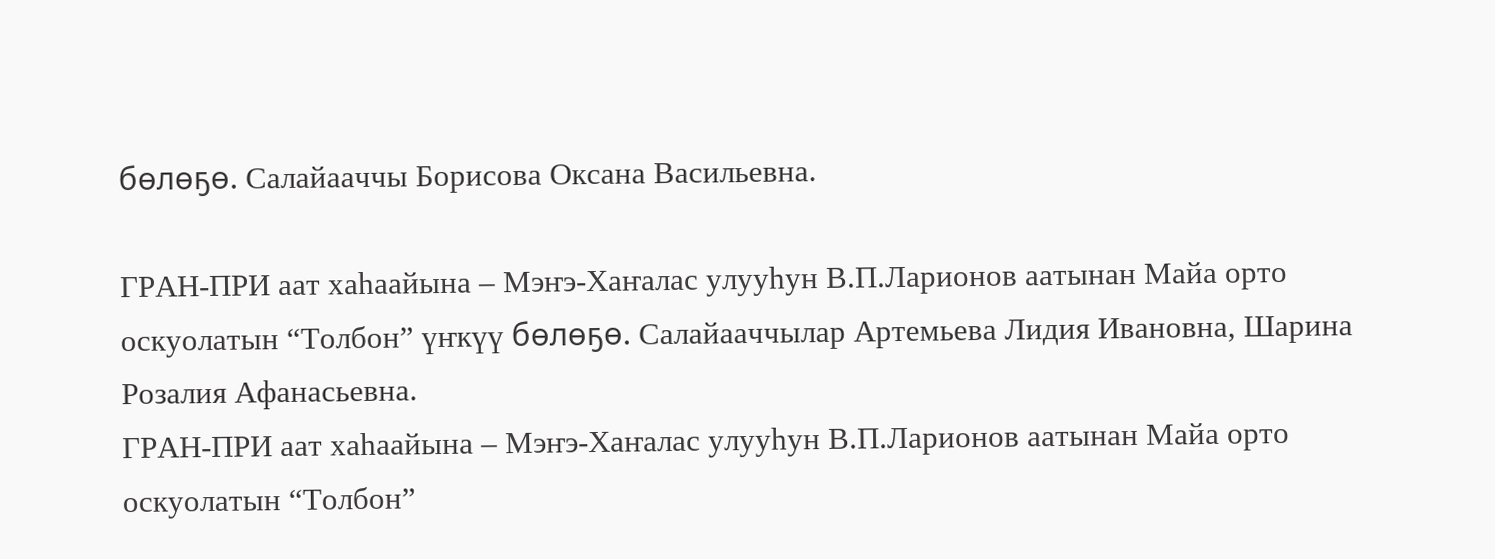бөлөҕө. Салайааччы Борисова Оксана Васильевна.

ГРАН-ПРИ аат хаһаайына – Мэҥэ-Хаҥалас улууһун В.П.Ларионов аатынан Майа орто оскуолатын “Толбон” үҥкүү бөлөҕө. Салайааччылар Артемьева Лидия Ивановна, Шарина Розалия Афанасьевна.
ГРАН-ПРИ аат хаһаайына – Мэҥэ-Хаҥалас улууһун В.П.Ларионов аатынан Майа орто оскуолатын “Толбон”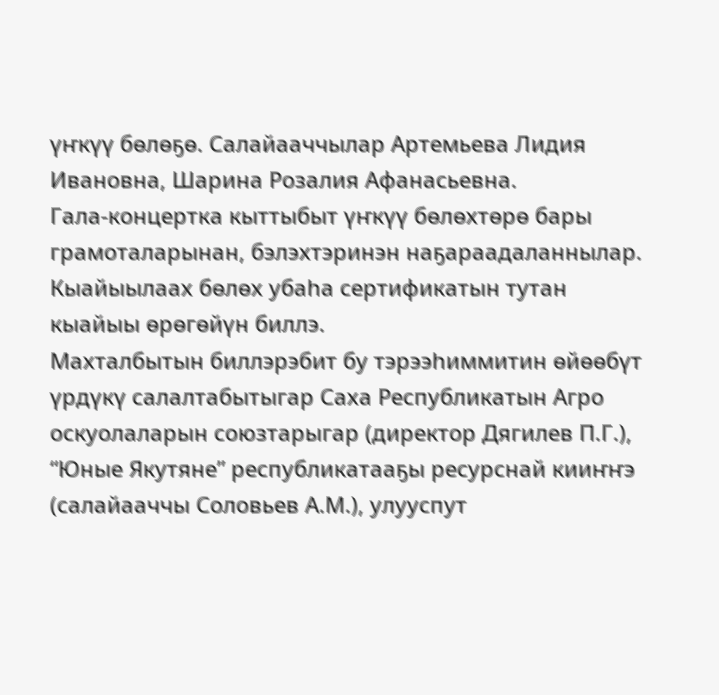үҥкүү бөлөҕө. Салайааччылар Артемьева Лидия Ивановна, Шарина Розалия Афанасьевна.
Гала-концертка кыттыбыт үҥкүү бөлөхтөрө бары грамоталарынан, бэлэхтэринэн наҕараадаланнылар. Кыайыылаах бөлөх убаһа сертификатын тутан кыайыы өрөгөйүн биллэ.
Махталбытын биллэрэбит бу тэрээһиммитин өйөөбүт үрдүкү салалтабытыгар Саха Республикатын Агро оскуолаларын союзтарыгар (директор Дягилев П.Г.), “Юные Якутяне” республикатааҕы ресурснай кииҥҥэ (салайааччы Соловьев А.М.), улууспут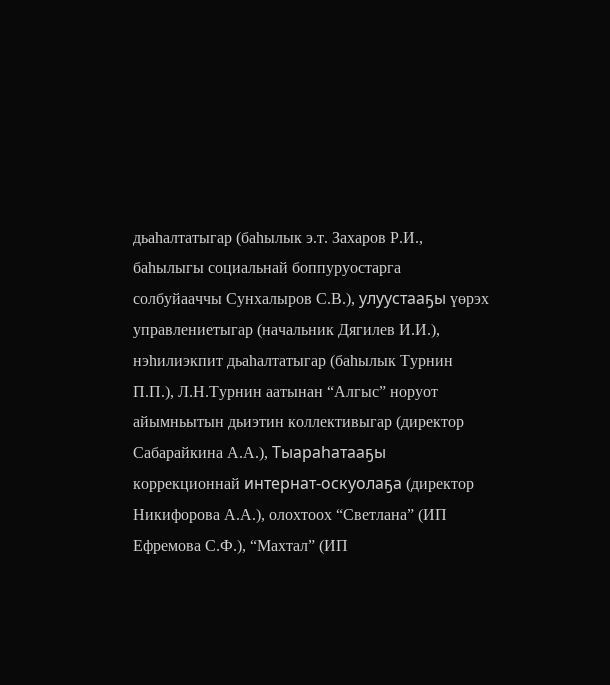дьаһалтатыгар (баһылык э.т. Захаров Р.И., баһылыгы социальнай боппуруостарга солбуйааччы Сунхалыров С.В.), улуустааҕы үөрэх управлениетыгар (начальник Дягилев И.И.), нэһилиэкпит дьаһалтатыгар (баһылык Турнин П.П.), Л.Н.Турнин аатынан “Алгыс” норуот айымньытын дьиэтин коллективыгар (директор Сабарайкина А.А.), Тыараһатааҕы коррекционнай интернат-оскуолаҕа (директор Никифорова А.А.), олохтоох “Светлана” (ИП Ефремова С.Ф.), “Махтал” (ИП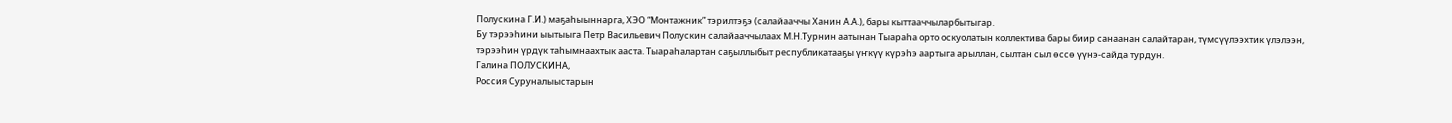Полускина Г.И.) маҕаһыыннарга, ХЭО “Монтажник” тэрилтэҕэ (салайааччы Ханин А.А.), бары кыттааччыларбытыгар.
Бу тэрээһини ыытыыга Петр Васильевич Полускин салайааччылаах М.Н.Турнин аатынан Тыараһа орто оскуолатын коллектива бары биир санаанан салайтаран, түмсүүлээхтик үлэлээн, тэрээһин үрдүк таһымнаахтык ааста. Тыараһалартан саҕыллыбыт республикатааҕы үҥкүү күрэһэ аартыга арыллан, сылтан сыл өссө үүнэ-сайда турдун.
Галина ПОЛУСКИНА,
Россия Суруналыыстарын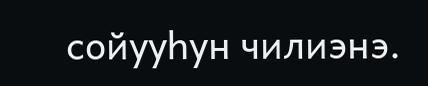сойууһун чилиэнэ.